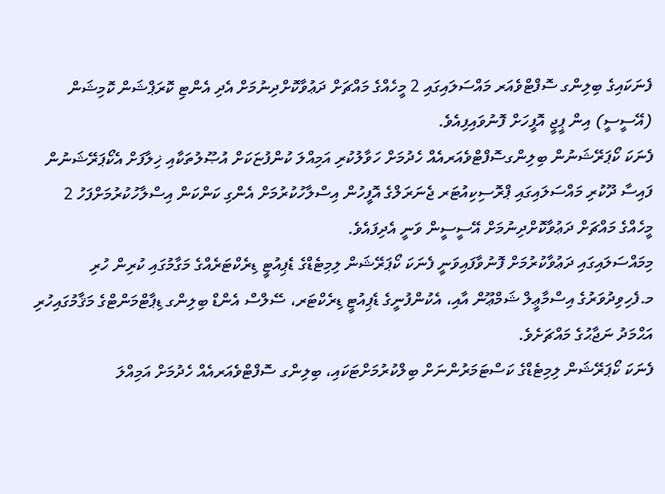ފެނަކައިގެ ބިލިންގ ސޮފްޓްވެއަރ މައްސަލައިގައި 2 މީހެއްގެ މައްޗަށް ދަޢުވާކޮށްދިނުމަށް އެދި އެންޓި ކޮރަޕްޝަން ކޮމިޝަން (އޭސީސީ) އިން ޕީޖީ އޮފީހަށް ފޮނުވައިފިއެވެ.
ފެނަކަ ކޯޕަރޭޝަނުން ބިލިންގސޮފްޓްވެއަރއެއް ހެދުމަށް ހަވާލުކުރި އަމިއްލަ ކުންފުޏަކަށް އުޞޫލުތަކާއި ޚިލާފަށް އެކޯޕަރޭޝަނުން ފައިސާ ދޫކުރި މައްސަލައިގައި ޕްރޮސިކިއުޓަރ ޖެނަރަލްގެ އޮފީހުން އިސްލާހުކުރުމަށް އެންގި ކަންކަން އިސްލާހުކުރުމަށްފަހު 2 މީހެއްގެ މައްޗަށް ދަޢުވާކޮށްދިނުމަށް އޭސީސީން ވަނީ އެދިފައެވެ.
މިމައްސަލައިގައި ދަޢުވާކުރުމަށް ފޮނުވާފައިވަނީ ފެނަކަ ކޯޕަރޭޝަން ލިމިޓެޑްގެ ޑެޕިއުޓީ ޑިރެކްޓަރެއްގެ މަގާމުގައި ކުރިން ހުރި މ.ފެހިވިދުވަރުގެ އިސްމާޢީލް ޝަމްޢޫން އާއި، އެކުންފުނީގެ ޑެޕިއުޓީ ޑިރެކްޓަރ، ސޭލްސް އެންޑް ބިލިންގ ޑިޕާޓްމަންޓްގެ މަޤާމުގައިހުރި އަޙްމަދު ނަޖާޙުގެ މައްޗަށެވެ.
ފެނަކަ ކޯޕަރޭޝަން ލިމިޓެޑްގެ ކަސްޓަމަރުންނަށް ބިލްކުރުމަށްޓަކައި، ބިލިންގ ސޮފްޓްވެއަރއެއް ހެދުމަށް އަމިއްލަ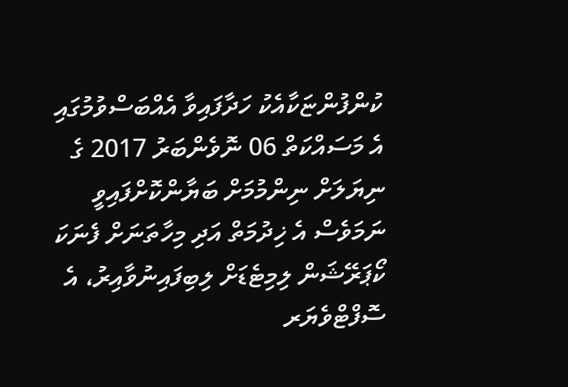ކުންފުންޏަކާއެކު ހަދާފައިވާ އެއްބަސްވުމުގައި އެ މަސައްކަތް 06 ނޮވެންބަރު 2017 ގެ ނިޔަލަށް ނިންމުމަށް ބަޔާންކޮށްފައިވީ ނަމަވެސް އެ ޚިދުމަތް އަދި މިހާތަނަށް ފެނަކަ ކޯޕަރޭޝަން ލިމިޓެޑަށް ލިބިފައިނުވާއިރު، އެ ސޮފްޓްވެޔަރ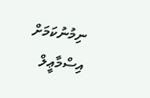ނިމުނުކަމަށް އިސްމާޢީލް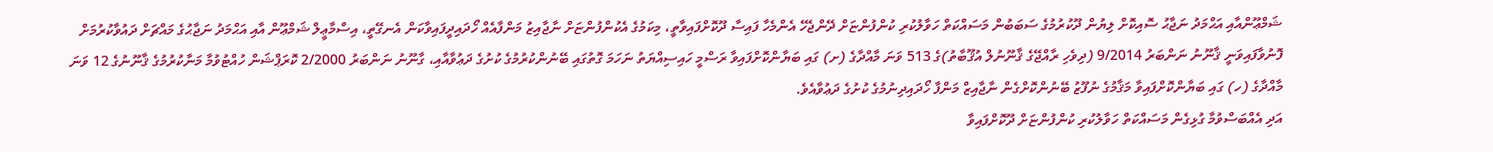ޝަމްޢޫންއާއި އަޙްމަދު ނަޖާޙު ސޮއިކޮށް ލިޔުން ދޫކުރުމުގެ ސަބަބުން މަސައްކަތް ހަވާލުކުރި ކުންފުންޏަށް ދޭންޖެހޭ އެންމެހާ ފައިސާ ދޫކޮށްފައިވާތީ، މިކަމުގެ އެކުންފުންޏަށް ނާޖާއިޒު މަންފާއެއް ހޯދައިދީފައިވާކަން އެނގޭތީ، އިސްމާޢީލް ޝަމްޢޫން އާއި އަޙްމަދު ނަޖާޙުގެ މައްޗަށް ދައުވާކުރުމަށް ފޮނުވާފައިވަނީ ޤާނޫނު ނަންބަރު 9/2014 (ދިވެހި ރާއްޖޭގެ ޤާނޫނުލް އުޤޫބާތު)ގެ 513 ވަނަ މާއްދާގެ (ށ) ގައި ބަޔާންކޮށްފައިވާ ރަސްމީ ހައިސިއްޔަތު ނަހަމަ ގޮތުގައި ބޭނުންކުރުމުގެ ކުށުގެ ދަޢުވާއާއި، ގާނޫނު ނަންބަރު 2/2000 ކޮރަޕްޝަން ހުއްޓުވުމާ މަނާކުރުމުގެ ޤާނޫނުގެ 12 ވަނަ މާއްދާގެ (ހ) ގައި ބަޔާންކޮށްފައިވާ މަޤާމުގެ ނުފޫޒު ބޭނުންކޮށްގެން ނާޖާއިޒް މަންފާ ހޯދައިދިނުމުގެ ކުށުގެ ދަޢުވާއެވެ.
އަދި އެއްބަސްވުމާ ގުޅިގެން މަސައްކަތް ހަވާލުކުރި ކުންފުންޏަށް ދޫކޮށްފައިވާ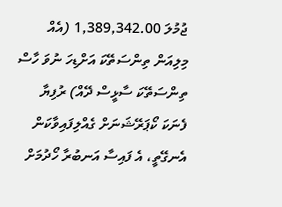ޖުމުލަ 1,389,342.00 (އެއް މިލިއަން ތިންސަތޭކަ އަށްޑިހަ ނުވަ ހާސް ތިންސަތޭކަ ސާޅީސް ދޭއް) ރުފިޔާ ފެނަކަ ކޯޕަރޭޝަނަށް ގެއްލިފައިވާކަން އެނގޭތީ، އެ ފައިސާ އަނބުރާ ހޯދުމަށް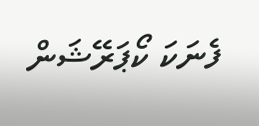ފެނަކަ ކޯޕަރޭޝަން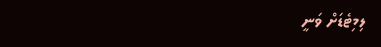ލިމިޓެޑަށް ވަނީ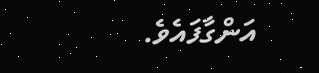އަންގާފައެވެ.